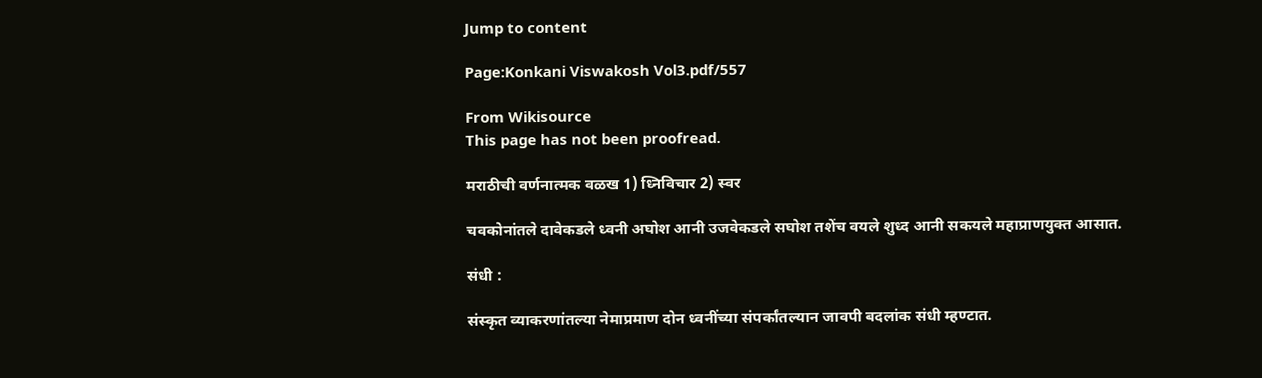Jump to content

Page:Konkani Viswakosh Vol3.pdf/557

From Wikisource
This page has not been proofread.

मराठीची वर्णनात्मक वळख 1) ध्निविचार 2) स्वर

चवकोनांतले दावेकडले ध्वनी अघोश आनी उजवेकडले सघोश तशेंच वयले शुध्द आनी सकयले महाप्राणयुक्त आसात.

संधी :

संस्कृत व्याकरणांतल्या नेमाप्रमाण दोन ध्वनींच्या संपर्कांतल्यान जावपी बदलांक संधी म्हण्टात.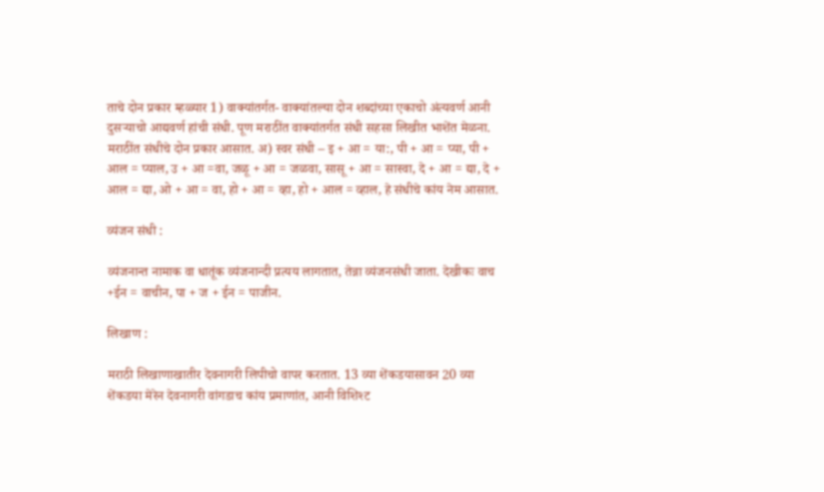ताचे दोन प्रकार म्हळ्यार 1) वाक्यांतर्गत- वाक्यांतल्या दोन शब्दांच्या एकाचो अंत्यवर्ण आनी दुसऱ्याचो आद्यवर्ण हांची संधी. पूण मराठींत वाक्यांतर्गत संधी सहसा लिखीत भाशेंत मेळना. मराठींत संधीचे दोन प्रकार आसात. अ) स्वर संधी – इ + आ = या:, पी + आ = प्या, पी + आल = प्याल, उ + आ =वा, जळू + आ = जळवा, सासू + आ = सास्वा, दे + आ = द्या, दे + आल = द्या, ओ + आ = वा, हो + आ = व्हा, हो + आल = व्हाल, हे संधीचे कांय नेम आसात.

व्यंजन संधी :

व्यंजनान्त नामाक वा धातूंक व्यंजनान्दी प्रत्यय लागतात, तेन्ना व्यंजनसंधी जाता. देखीकः वाच +ईन = वाचीन, पा + ज + ईन = पाजीन.

लिखाण :

मराठी लिखाणाखातीर देवनागरी लिपीचो वापर करतात. 13 व्या शेंकडयासावन 20 व्या शेंकडया मेरेन देवनागरी वांगडाच कांय प्रमाणांत, आनी विशिश्ट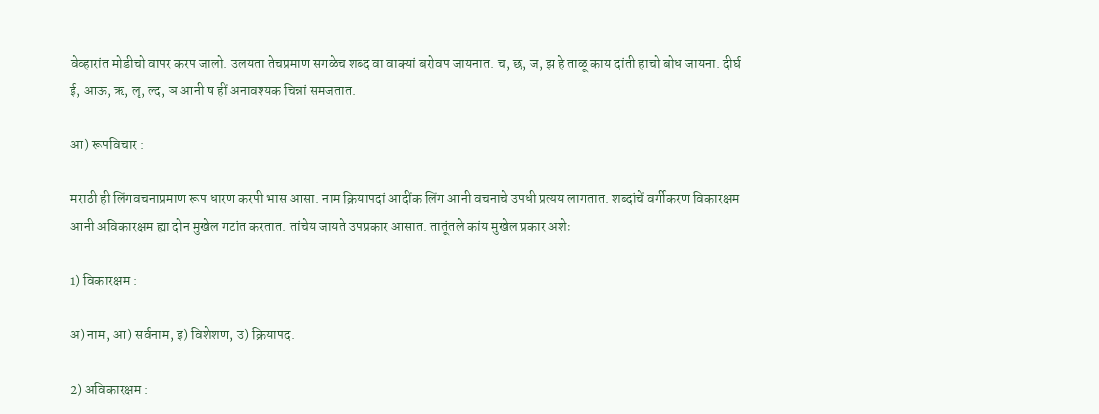वेव्हारांत मोडीचो वापर करप जालो. उलयता तेचप्रमाण सगळेच शब्द वा वाक्यां बरोवप जायनात. च, छ, ज, झ हे ताळू काय दांती हाचो बोध जायना. दीर्घ ई, आऊ, ऋ, लृ, ल्द, ञ आनी ष हीं अनावश्यक चिन्नां समजतात.

आ) रूपविचार :

मराठी ही लिंगवचनाप्रमाण रूप धारण करपी भास आसा. नाम क्रियापदां आदींक लिंग आनी वचनाचे उपधी प्रत्यय लागतात. शब्दांचें वर्गीकरण विकारक्षम आनी अविकारक्षम ह्या दोन मुखेल गटांत करतात. तांचेय जायते उपप्रकार आसात. तातूंतले कांय मुखेल प्रकार अशेः

1) विकारक्षम :

अ) नाम, आ) सर्वनाम, इ) विशेशण, उ) क्रियापद.

2) अविकारक्षम :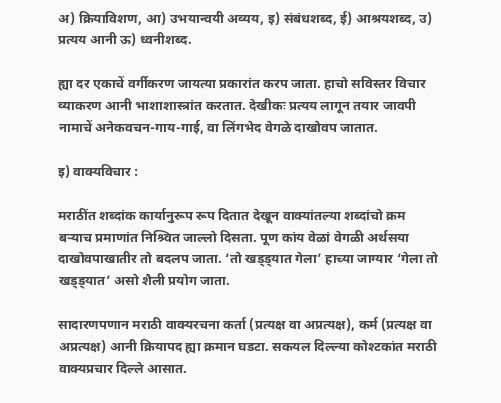अ) क्रियाविशण, आ) उभयान्वयी अव्यय, इ) संबंधशब्द, ई) आश्रयशब्द, उ) प्रत्यय आनी ऊ) ध्वनीशब्द.

ह्या दर एकाचें वर्गीकरण जायत्या प्रकारांत करप जाता. हाचो सविस्तर विचार व्याकरण आनी भाशाशास्त्रांत करतात. देखीकः प्रत्यय लागून तयार जावपी नामाचें अनेकवचन-गाय-गाई, वा लिंगभेद वेगळे दाखोवप जातात.

इ) वाक्यविचार :

मराठींत शब्दांक कार्यानुरूप रूप दितात देखून वाक्यांतल्या शब्दांचो क्रम बऱ्याच प्रमाणांत निश्र्वित जाल्लो दिसता. पूण कांय वेळां वेगळी अर्थसया दाखोवपाखातीर तो बदलप जाता. ‘तो खड्ड्यात गेला’ हाच्या जाग्यार ‘गेला तो खड्ड्यात’ असो शैली प्रयोग जाता.

सादारणपणान मराठी वाक्यरचना कर्ता (प्रत्यक्ष वा अप्रत्यक्ष), कर्म (प्रत्यक्ष वा अप्रत्यक्ष) आनी क्रियापद ह्या क्रमान घडटा. सकयल दिल्ल्या कोश्टकांत मराठी वाक्यप्रचार दिल्ले आसात.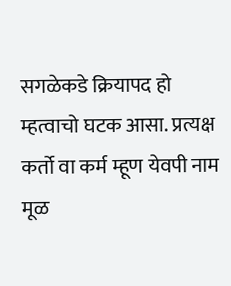सगळेकडे क्रियापद हो म्हत्वाचो घटक आसा. प्रत्यक्ष कर्तो वा कर्म म्हूण येवपी नाम मूळ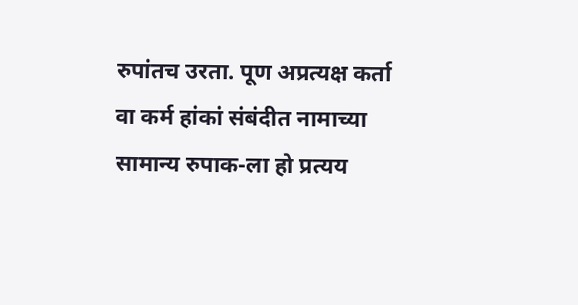रुपांतच उरता. पूण अप्रत्यक्ष कर्ता वा कर्म हांकां संबंदीत नामाच्या सामान्य रुपाक-ला हो प्रत्यय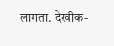लागता. देखीक-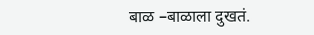बाळ –बाळाला दुखतं.